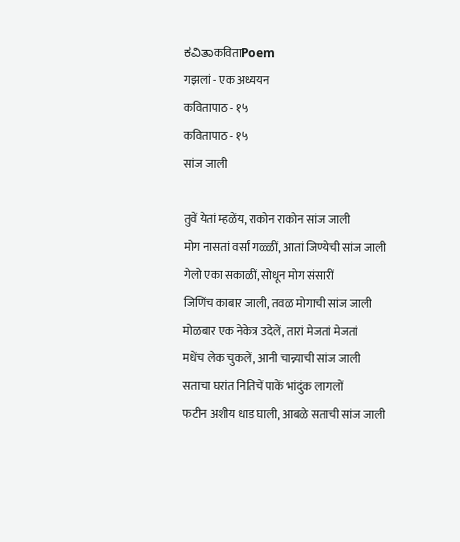ಕವಿತಾकविताPoem
गझलां - एक अध्ययन
कवितापाठ - १५
कवितापाठ - १५
सांज जाली

तुवें येतां म्हळेंय, राकोन राकोन सांज जाली
मोग नासतां वर्सां गळ्ळीं, आतां जिण्येची सांज जाली
गेलो एका सकाळीं, सोधून मोग संसारीं
जिणिंच काबार जाली, तवळ मोगाची सांज जाली
मोळबार एक नेकेत्र उदेलें, तारां मेजतां मेजतां
मधेंच लेक चुकलें, आनी चान्न्याची सांज जाली
सताचा घरांत नितिचें पाकें भांदुंक लागलों
फटीन अशीय धाड घाली, आबळे सताची सांज जाली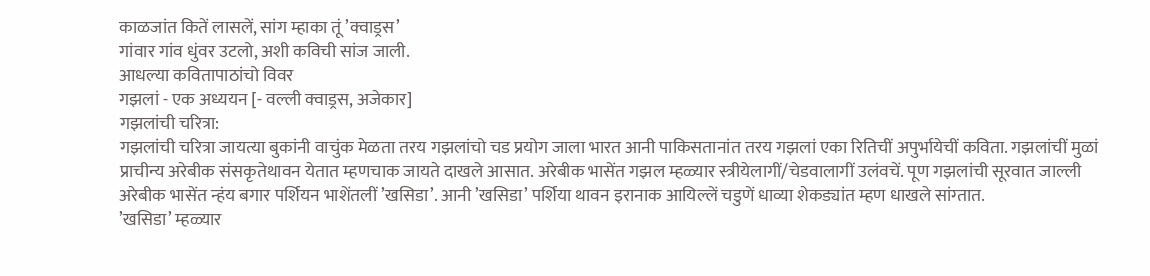काळजांत कितें लासलें, सांग म्हाका तूं ’क्वाड्रस’
गांवार गांव धुंवर उटलो, अशी कविची सांज जाली.
आधल्या कवितापाठांचो विवर
गझलां - एक अध्ययन [- वल्ली क्वाड्रस, अजेकार]
गझलांची चरित्रा:
गझलांची चरित्रा जायत्या बुकांनी वाचुंक मेळता तरय गझलांचो चड प्रयोग जाला भारत आनी पाकिसतानांत तरय गझलां एका रितिचीं अपुर्भायेचीं कविता. गझलांचीं मुळां प्राचीन्य अरेबीक संसकृतेथावन येतात म्हणचाक जायते दाखले आसात. अरेबीक भासेंत गझल म्हळ्यार स्त्रीयेलागीं/चेडवालागीं उलंवचें. पूण गझलांची सूरवात जाल्ली अरेबीक भासेंत न्हंय बगार पर्शियन भाशेंतलीं ’खसिडा’. आनी ’खसिडा’ पर्शिया थावन इरानाक आयिल्लें चडुणें धाव्या शेकड्यांत म्हण धाखले सांग्तात.
’खसिडा’ म्हळ्यार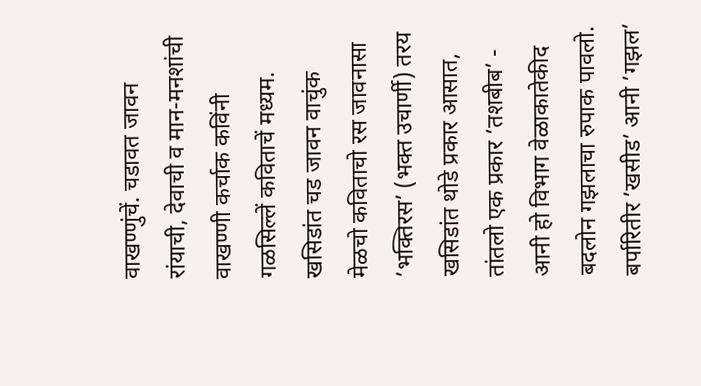वाखण्णुंचें. चडावत जावन रांयाची, देवाची व मान-मनशांची वाखण्णी कर्चाक कविंनी गळसिल्लें कविताचें मध्यम. खसिडांत चड जावन वाचुंक मेळचो कविताचो रस जावनासा ’भक्तिरस’ (भक्त उचार्णी) तरय खसिडांत थोडे प्रकार आसात, तांतलो एक प्रकार ’तशबीब’ - आनी हो विभाग वेळाकातेकीद बदलोन गझलाचा रुपाक पावलो. बर्पारितीर ’खसीड’ आनी ’गझल’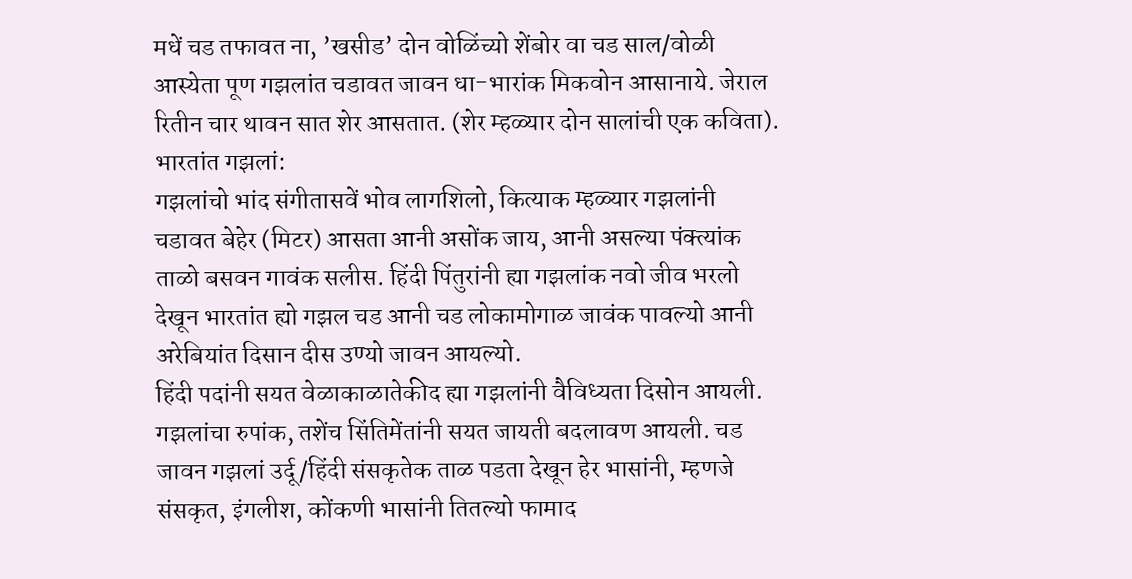मधें चड तफावत ना, ’खसीड’ दोन वोळिंच्यो शेंबोर वा चड साल/वोळी आस्येता पूण गझलांत चडावत जावन धा-भारांक मिकवोन आसानाये. जेराल रितीन चार थावन सात शेर आसतात. (शेर म्हळ्यार दोन सालांची एक कविता).
भारतांत गझलां:
गझलांचो भांद संगीतासवें भोव लागशिलो, कित्याक म्हळ्यार गझलांनी चडावत बेहेर (मिटर) आसता आनी असोंक जाय, आनी असल्या पंक्त्यांक ताळो बसवन गावंक सलीस. हिंदी पिंतुरांनी ह्या गझलांक नवो जीव भरलो देखून भारतांत ह्यो गझल चड आनी चड लोकामोगाळ जावंक पावल्यो आनी अरेबियांत दिसान दीस उण्यो जावन आयल्यो.
हिंदी पदांनी सयत वेळाकाळातेकीद ह्या गझलांनी वैविध्यता दिसोन आयली. गझलांचा रुपांक, तशेंच सिंतिमेंतांनी सयत जायती बदलावण आयली. चड जावन गझलां उर्दू/हिंदी संसकृतेक ताळ पडता देखून हेर भासांनी, म्हणजे संसकृत, इंगलीश, कोंकणी भासांनी तितल्यो फामाद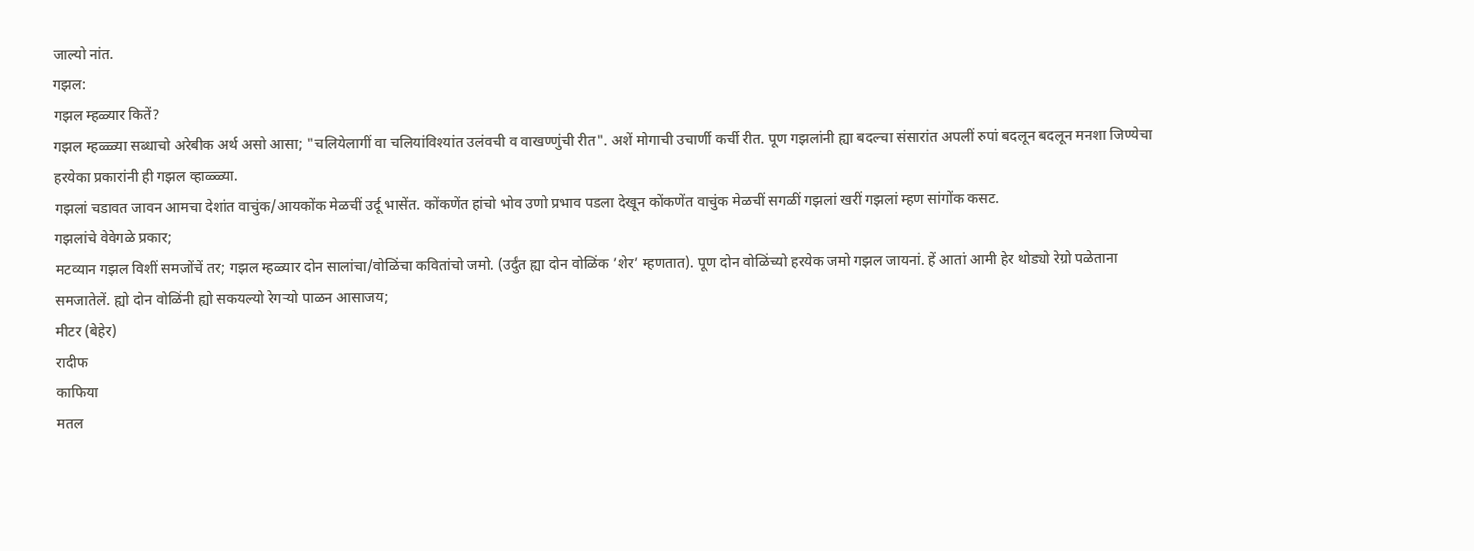जाल्यो नांत.
गझल:
गझल म्हळ्यार कितें?
गझल म्हळ्ळ्या सब्धाचो अरेबीक अर्थ असो आसा; "चलियेलागीं वा चलियांविश्यांत उलंवची व वाखण्णुंची रीत". अशें मोगाची उचार्णी कर्ची रीत. पूण गझलांनी ह्या बदल्चा संसारांत अपलीं रुपां बदलून बदलून मनशा जिण्येचा हरयेका प्रकारांनी ही गझल व्हाळ्ळ्या.
गझलां चडावत जावन आमचा देशांत वाचुंक/आयकोंक मेळचीं उर्दू भासेंत. कोंकणेंत हांचो भोव उणो प्रभाव पडला देखून कोंकणेंत वाचुंक मेळचीं सगळीं गझलां खरीं गझलां म्हण सांगोंक कसट.
गझलांचे वेवेगळे प्रकार;
मटव्यान गझल विशीं समजोंचें तर; गझल म्हळ्यार दोन सालांचा/वोळिंचा कवितांचो जमो. (उर्दुंत ह्या दोन वोळिंक ’शेर’ म्हणतात). पूण दोन वोळिंच्यो हरयेक जमो गझल जायनां. हें आतां आमी हेर थोड्यो रेग्रो पळेताना समजातेलें. ह्यो दोन वोळिंनी ह्यो सकयल्यो रेगऱ्यो पाळन आसाजय;
मीटर (बेहेर)
रादीफ
काफिया
मतल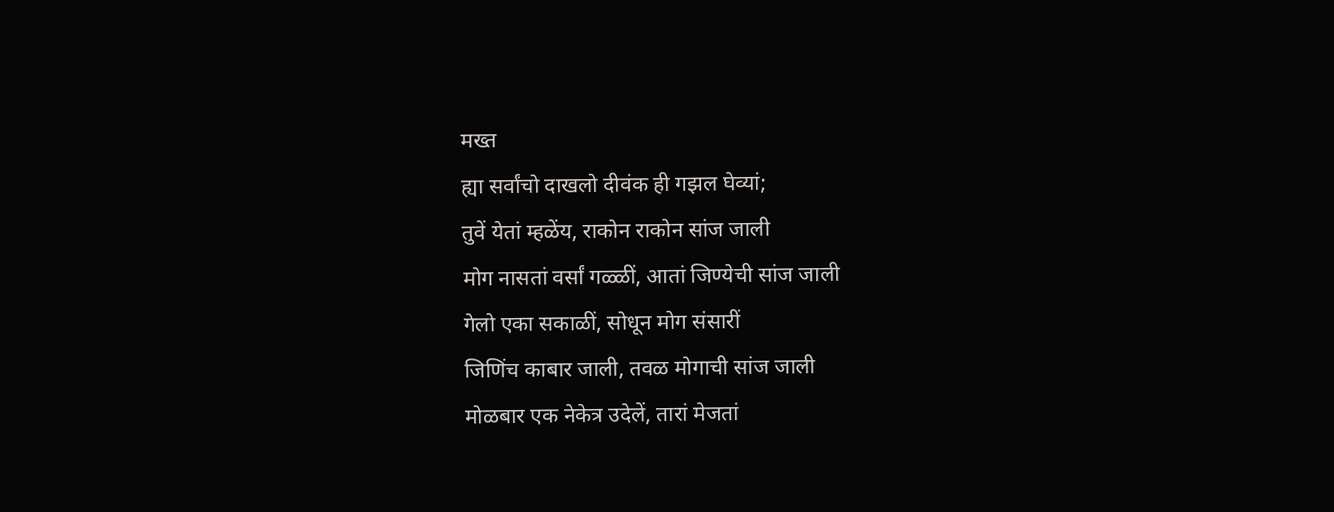मख्त
ह्या सर्वांचो दाखलो दीवंक ही गझल घेव्यां;
तुवें येतां म्हळेंय, राकोन राकोन सांज जाली
मोग नासतां वर्सां गळ्ळीं, आतां जिण्येची सांज जाली
गेलो एका सकाळीं, सोधून मोग संसारीं
जिणिंच काबार जाली, तवळ मोगाची सांज जाली
मोळबार एक नेकेत्र उदेलें, तारां मेजतां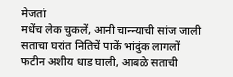मेजतां
मधेंच लेक चुकलें, आनी चान्न्याची सांज जाली
सताचा घरांत नितिचें पाकें भांदुंक लागलों
फटीन अशीय धाड घाली, आबळे सताची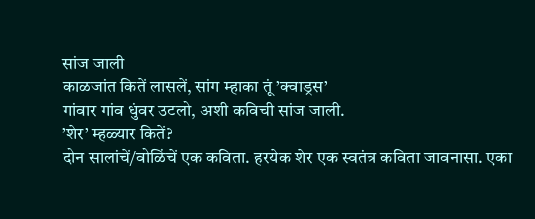सांज जाली
काळजांत कितें लासलें, सांग म्हाका तूं ’क्वाड्रस’
गांवार गांव धुंवर उटलो, अशी कविची सांज जाली.
’शेर’ म्हळ्यार कितें?
दोन सालांचें/वोळिंचें एक कविता. हरयेक शेर एक स्वतंत्र कविता जावनासा. एका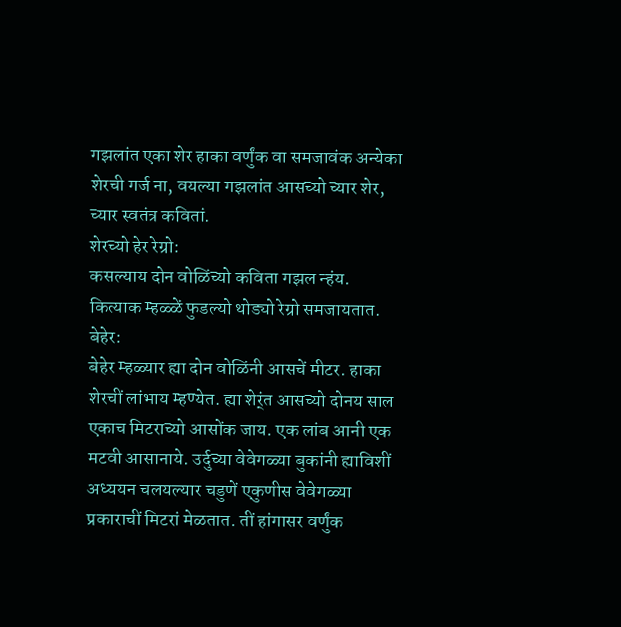गझलांत एका शेर हाका वर्णुंक वा समजावंक अन्येका शेरची गर्ज ना, वयल्या गझलांत आसच्यो च्यार शेर, च्यार स्वतंत्र कवितां.
शेरच्यो हेर रेग्रो:
कसल्याय दोन वोळिंच्यो कविता गझल न्हंय. कित्याक म्हळ्ळें फुडल्यो थोड्यो रेग्रो समजायतात.
बेहेर:
बेहेर म्हळ्यार ह्या दोन वोळिंनी आसचें मीटर. हाका शेरचीं लांभाय म्हण्येत. ह्या शेर्ंत आसच्यो दोनय साल एकाच मिटराच्यो आसोंक जाय. एक लांब आनी एक मटवी आसानाये. उर्दुच्या वेवेगळ्या बुकांनी ह्याविशीं अध्ययन चलयल्यार चडुणें एकुणीस वेवेगळ्या प्रकाराचीं मिटरां मेळतात. तीं हांगासर वर्णुंक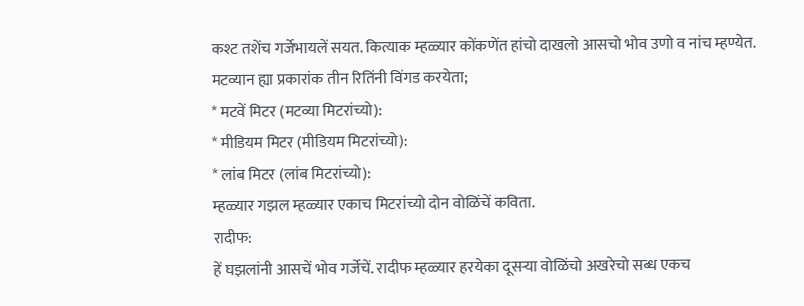कश्ट तशेंच गर्जेभायलें सयत. कित्याक म्हळ्यार कोंकणेंत हांचो दाखलो आसचो भोव उणो व नांच म्हण्येत.
मटव्यान ह्या प्रकारांक तीन रितिंनी विंगड करयेता;
* मटवें मिटर (मटव्या मिटरांच्यो):
* मीडियम मिटर (मीडियम मिटरांच्यो):
* लांब मिटर (लांब मिटरांच्यो):
म्हळ्यार गझल म्हळ्यार एकाच मिटरांच्यो दोन वोळिंचें कविता.
रादीफ:
हें घझलांनी आसचें भोव गर्जेचें. रादीफ म्हळ्यार हरयेका दूसऱ्या वोळिंचो अखरेचो सब्ध एकच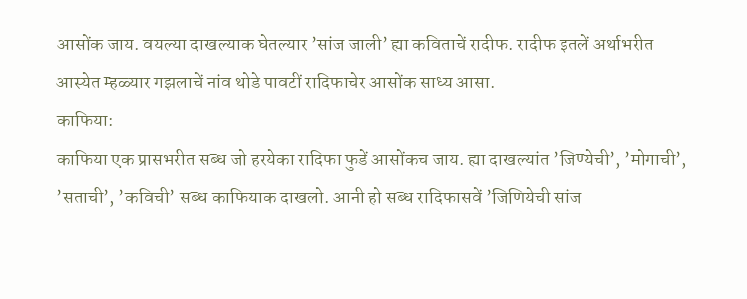आसोंक जाय. वयल्या दाखल्याक घेतल्यार ’सांज जाली’ ह्या कविताचें रादीफ. रादीफ इतलें अर्थाभरीत आस्येत म्हळ्यार गझलाचें नांव थोडे पावटीं रादिफाचेर आसोंक साध्य आसा.
काफिया:
काफिया एक प्रासभरीत सब्ध जो हरयेका रादिफा फुडें आसोंकच जाय. ह्या दाखल्यांत ’जिण्येची’, ’मोगाची’, ’सताची’, ’कविची’ सब्ध काफियाक दाखलो. आनी हो सब्ध रादिफासवें ’जिणियेची सांज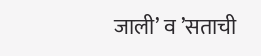जाली’ व ’सताची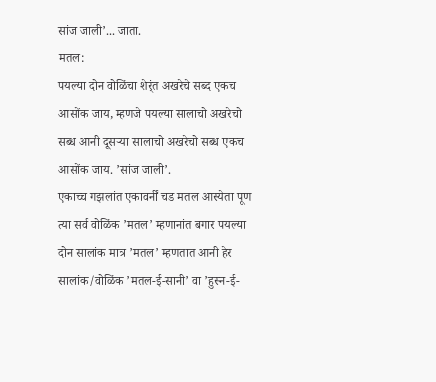सांज जाली’... जाता.
मतल:
पयल्या दोन वोळिंचा शेर्ंत अखरेचे सब्द एकच आसोंक जाय, म्हणजे पयल्या सालाचो अखरेचो सब्ध आनी दूसऱ्या सालाचो अखरेचो सब्ध एकच आसोंक जाय. ’सांज जाली’.
एकाच्च गझलांत एकावर्नीं चड मतल आस्येता पूण त्या सर्व वोळिंक ’मतल’ म्हणानांत बगार पयल्या दोन सालांक मात्र ’मतल’ म्हणतात आनी हेर सालांक/वोळिंक ’मतल-ई-सानी’ वा ’हुस्न-ई-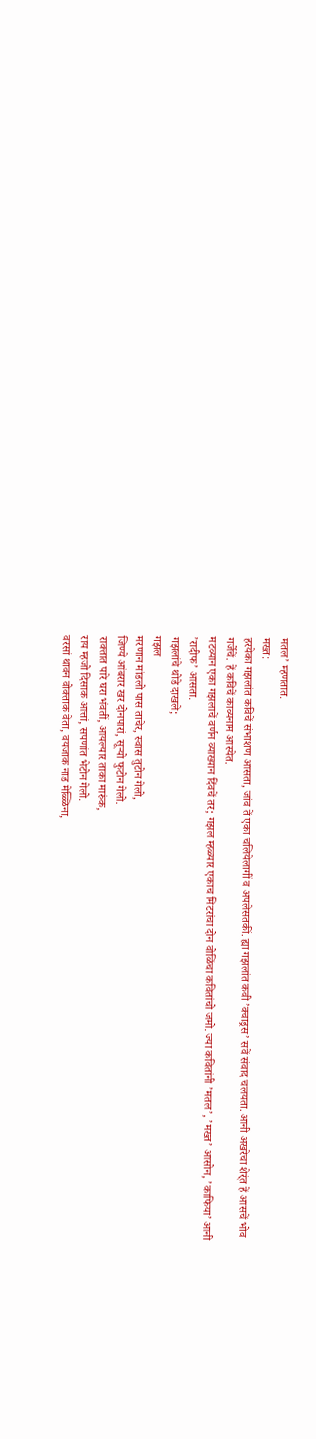मतल’ म्हणतात.
मख्त:
हरयेका गझलांत कविचें संभाशण आसता, जांव तें एका चलियेलागीं व अपलेसतकीं. ह्या गझलांत कवी ’क्वाड्रस’ सवें संवाद चलयता. आनी अखरेचा शेर्ंत हें आसचें भोव गर्जेचें. हें कविचें काव्यनाम आस्येत.
मटव्यान एका गझलाचें वर्णन व्याख्यान दिंवचें तर; गझल म्हळ्यार एकाच मिटरांचा दोन वोळिंचा कवितांचो जमो. ज्या कवितांनी ’मतल’, ’मख्त’ आसोन, ’काफिया’ आनी ’रादीफ’ आसता.
गझलांचे थोडे दाखले;
गझल
मरणान मांडलो पास ताचेर, स्वास तुटोन गेलो,
जिण्ये आंबरार खर दोनपारां, सूऱ्यो फुटोन गेलो.
राक्तात पारे घरा भंवतीं, आयल्यार ताका मारुंक,
राय म्हजो दिसाक आत्तां, सपणांत भेटोन गेलो.
वरसां थावन वोक्ताक वेता, वयजाक नाड मेळ्ळिना,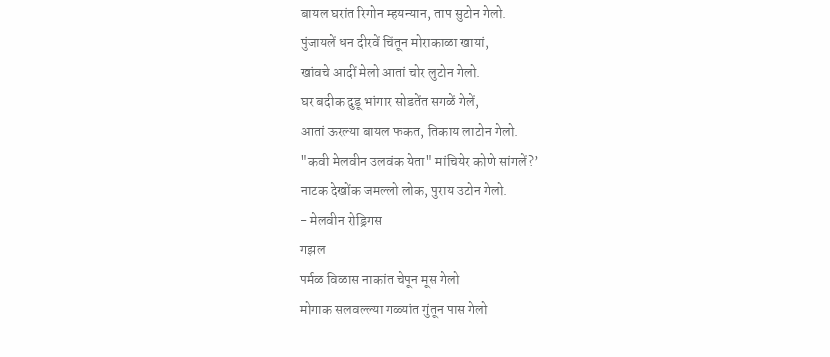बायल घरांत रिगोन म्हयन्यान, ताप सुटोन गेलो.
पुंजायलें धन दीरवें चिंतून मोराकाळा खायां,
खांवचे आदीं मेलो आतां चोर लुटोन गेलो.
घर बदीक दुडू भांगार सोडतेंत सगळें गेलें,
आतां ऊरल्या बायल फकत, तिकाय लाटोन गेलो.
"कवी मेलवीन उलवंक येता" मांचियेर कोणे सांगलें?’
नाटक देखोंक जमल्लो लोक, पुराय उटोन गेलो.
- मेलवीन रोड्रिगस
गझल
पर्मळ विळास नाकांत चेपून मूस गेलो
मोगाक सलवल्ल्या गळ्यांत गुंतून पास गेलो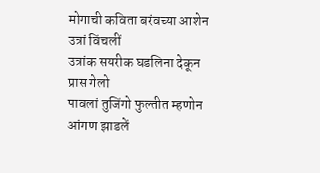मोगाची कविता बरंवच्या आशेन उत्रां विंचलीं
उत्रांक सयरीक घडलिना देकून प्रास गेलो
पावलां तुजिंगो फुल्तीत म्हणोन आंगण झाडलें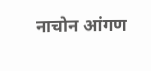नाचोन आंगण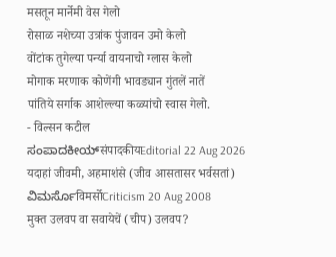मसतून मार्नेमी वेस गेलो
रोसाळ नशेच्या उत्रांक पुंजावन उमो केलो
वोंटांक तुगेल्या पर्न्या वायनाचो ग्लास केलो
मोगाक मरणाक कोणेंगी भावड्यान गुंतलें नातें
पांतिये सर्गाक आशेल्ल्या कळ्यांचो स्वास गेलो.
- विल्सन कटील
ಸಂಪಾದಕೀಯ್संपादकीयEditorial 22 Aug 2026
यदाहां जीवमी, अहमाशंसे (जीव आसतासर भर्वसतां)
ವಿಮರ್ಸೊविमर्सोCriticism 20 Aug 2008
मुक्त उलवप वा सवायेचें (चीप) उलवप?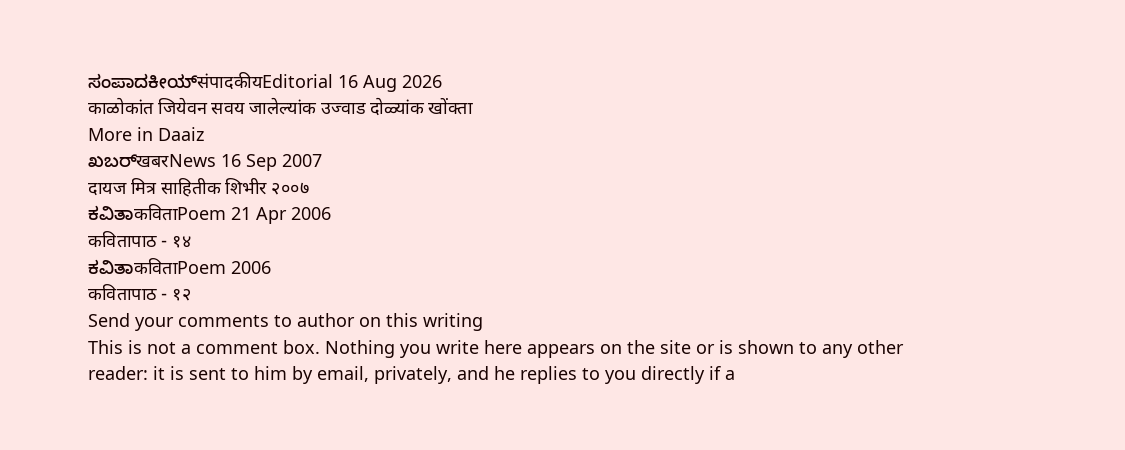ಸಂಪಾದಕೀಯ್संपादकीयEditorial 16 Aug 2026
काळोकांत जियेवन सवय जालेल्यांक उज्वाड दोळ्यांक खोंक्ता
More in Daaiz
ಖಬರ್खबरNews 16 Sep 2007
दायज मित्र साहितीक शिभीर २००७
ಕವಿತಾकविताPoem 21 Apr 2006
कवितापाठ - १४
ಕವಿತಾकविताPoem 2006
कवितापाठ - १२
Send your comments to author on this writing
This is not a comment box. Nothing you write here appears on the site or is shown to any other reader: it is sent to him by email, privately, and he replies to you directly if a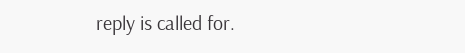reply is called for.